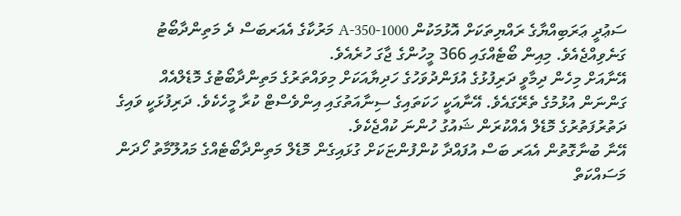ސަޢުދީ ޢަރަބިއްޔާގެ ރައްޔިތަކަށް އޮޅުމަކުން A-350-1000 މަރުކާގެ އެއަރބަސް ދެ މަތިންދާބޯޓު ގަނެވިއްޖެއެވެ. މިއިން ބޯޓެއްގައި 366 މީހުންގެ ޖާގަ ހުރެއެވެ.
އޭނާއަށް މިހެން ދިމާވީ ދަރިފުޅުގެ އުފަންދުވަހުގެ ހަދިޔާއަކަށް މިވައްތަރުގެ މަތިންދާބޯޓުގެ މޮޑެލްއެއް ގަންނަން އުޅުމުގެ ތެރޭގައެވެ. އޭނާއަކީ ހަކަތައިގެ ސިނާއަތުގައި އިންވެސްޓް ކުރާ މީހެކެވެ. ދަރިފުޅަކީ ވައިގެ ދަތުރުފަތުރުގެ މޮޑެލް އެއްކުރަން ޝައުގު ހުންނަ ކުއްޖެކެވެ.
އޭނާ ބުނާގޮތުން އެއަރ ބަސް އުފައްދާ ކުންފުންޏަކަށް ގުޅައިގެން މޮޑެލް މަތިންދާބޯޓެއްގެ މައުލޫމާތު ހޯދަން މަސައްކަތް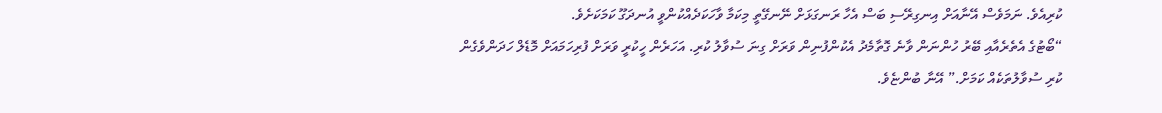ކުރިއެވެ. ނަމަވެސް އޭނާއަށް އިނގިރޭސި ބަސް އެހާ ރަނގަޅަށް ނޭނގޭތީ މިކަމާ ވާހަކަދެއްކުންވީ އުނދަގޫ ކަމަކަށެވެ.
“ބޯޓުގެ އެތެރެއާއި ބޭރު ހުންނަން ވާނެ ގޮތާމެދު އެކުންފުނިން ވަރަށް ގިނަ ސުވާލު ކުރި. އަހަރެން ހީކުރީ ވަރަށް ފުރިހަމައަށް މޮޑެލް ހަދަންވެގެން ކުރި ސުވާލުތަކެއް ކަމަށް.” އޭނާ ބުންޏެވެ.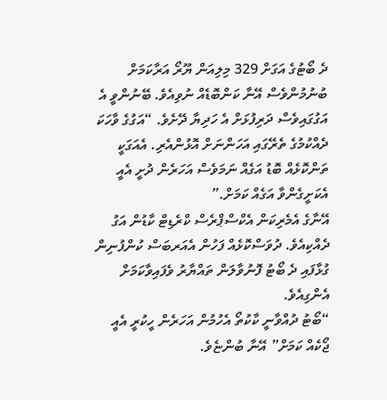ދެ ބޯޓުގެ އަގަށް 329 މިލިއަން ޔޫރޯ އަރާކަމަށް ބުނުމުންވެސް އޭނާ ކަންބޮޑެއް ނުވިއެވެ. ބޭނުންވީ އެ އަގުގައިވެސް ދަރިފުޅަށް އެ ހަދިޔާ ދޭށެވެ. “އަގުގެ ވާހަކަ ދެއްކުމުގެ ތެރޭގައި އަހަންނަށް އޮޅުންއެރި. އެއަގަކީ ތަންކޮޅެއް ބޮޑު އަގެއް ނަމަވެސް އަހަރެން ދުށީ އެއީ އެކަށީގެންވާ އަގެއް ކަމަށް.”
އޭނާގެ އެމެރިކަން އެކްސްޕްރެސް ކްރެޑިޓް ކާޑުން އަގު ދެއްކިއެވެ. ދުވަސްކޮޅެއް ފަހުން އެއަރބަސް ކުންފުނިން ގުޅާފައި ދެ ބޯޓު ފޮނުވާލަން ތައްޔާރު ވެފައިވާކަމަށް އެންގިއެވެ.
“ބޯޓު ދުއްވާނީ ކާކުތޯ އެހުމުން އަހަރެން ހީކުރީ އެއީ ޖޯކެއް ކަމަށް” އޭނާ ބުންޏެވެ.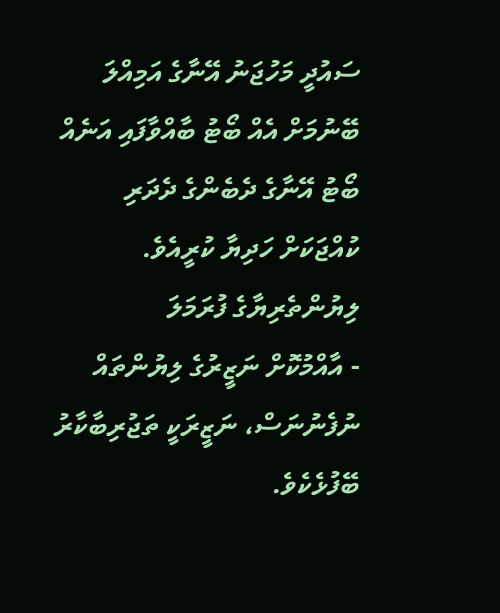ސައުދީ މަހުޖަނު އޭނާގެ އަމިއްލަ ބޭނުމަށް އެއް ބޯޓު ބާއްވާފައި އަނެއް ބޯޓު އޭނާގެ ދެބެންގެ ދެދަރި ކުއްޖަކަށް ހަދިޔާ ކުރީއެވެ.
ލިޔުންތެރިޔާގެ ފުރަމަލަ
- އާއްމުކޮށް ނަޒީރުގެ ލިޔުންތައް ނުފެނުނަސް، ނަޒީރަކީ ތަޖުރިބާކާރު ބޭފުޅެކެވެ.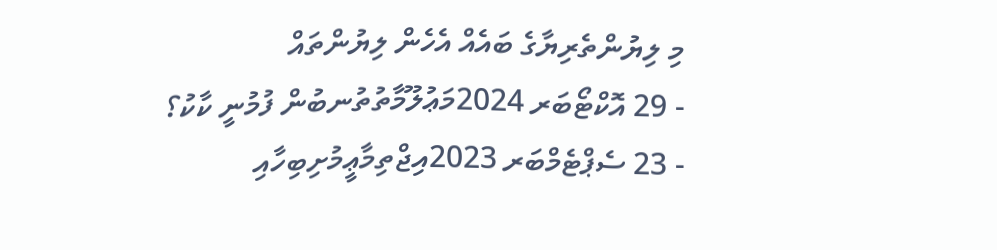މި ލިޔުންތެރިޔާގެ ބައެއް އެހެން ލިޔުންތައް
- 29 އޮކްޓޯބަރ 2024މަޢުލޫމާތުތުނބުން ފުމުނީ ކާކު؟
- 23 ސެޕްޓެމްބަރ 2023އިޖްތިމާޢީމުށިބިހާއި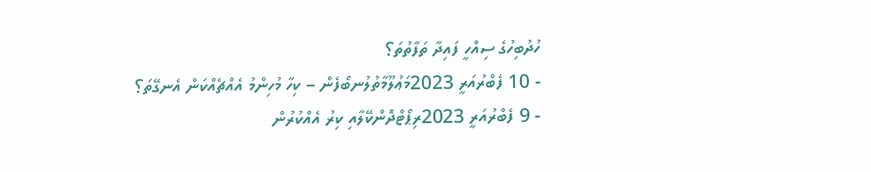ހުދުބިހުގެ ސިއްހީ ފައިދާ ތަފާތުތަ؟
- 10 ފެބްރުއަރީ 2023މަޢުލޫމާތުލުނބޯފެން – ކިހާ މުހިންމު އެއްޗެއްކަން އެނގޭތަ؟
- 9 ފެބްރުއަރީ 2023ރިޕޯޓްދޮންކޭލާއި ކިރު އެއްކުރުން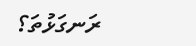ރަނގަޅުތަ؟